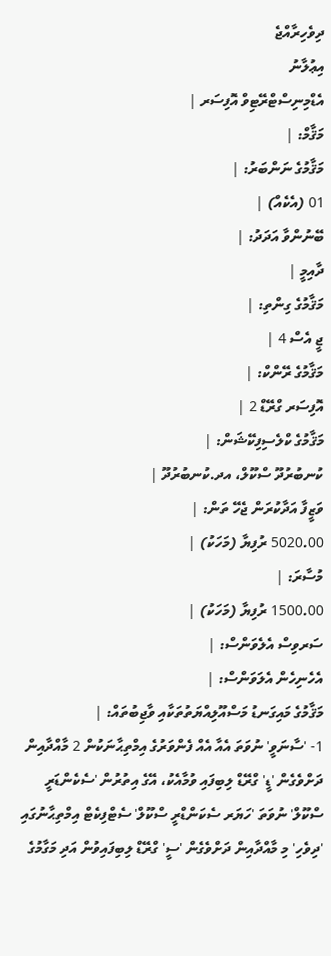ދިވެހިރާއްޖެ
އިޢުލާނު
އެޑްމިނިސްޓްރޭޓިވް އޮފިސަރ |
މަޤާމް: |
މަޤާމުގެ ނަންބަރު: |
01 (އެކެއް) |
ބޭނުންވާ އަދަދު: |
ދާއިމީ |
މަޤާމުގެ ގިންތި: |
ޖީ އެސް 4 |
މަޤާމުގެ ރޭންކް: |
އޮފިސަރ ގްރޭޑް 2 |
މަޤާމުގެ ކްލެސިފިކޭޝަން: |
ކުނބުރުދޫ ސްކޫލް، އދ.ކުނބުރުދޫ |
ވަޒީފާ އަދާކުރަން ޖެހޭ ތަން: |
5020.00 ރުފިޔާ (މަހަކު) |
މުސާރަ: |
1500.00 ރުފިޔާ (މަހަކު) |
ސަރވިސް އެލެވަންސް: |
އެހެނިހެން އެލަވަންސް: |
މަޤާމުގެ މައިގަނޑު މަސްއޫލިއްޔަތުތަކާއި ވާޖިބުތައް: |
1- 'ސާނަވީ' ނުވަތަ އެއާ އެއް ފެންވަރުގެ އިމްތިޙާނަކުން 2 މާއްދާއިން ދަށްވެގެން 'ޑީ' ގްރޭޑް ލިބިފައި ވުމާއެކު، އޭގެ އިތުރުން 'ސެކެންޑަރީ ސްކޫލް' ނުވަތަ 'ހަޔަރ ސެކަންޑްރީ ސްކޫލް' ސެޓްފިކެޓް އިމްތިޙާނުގައި 'ދިވެހި' މި މާއްދާއިން ދަށްވެގެން 'ސީ' ގްރޭޑް ލިބިފައިވުން އަދި މަގާމުގެ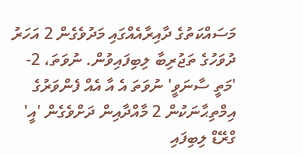މަސައްކަތުގެ ދާއިރާއެއްގައި މަދުވެގެން 2 އަހަރު ދުވަހުގެ ތަޖުރިބާ ލިބިފައިވުން. ނުވަތަ، 2- 'މަތީ ސާނަވީ' ނުވަތަ އެ އާ އެއް ފެންވަރުގެ އިމްތިޙާނަކުން 2 މާއްދާއިން ދަށްވެގެން 'އީ' ގްރޭޑް ލިބިފައި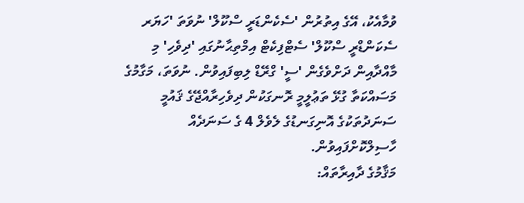ވުމާއެކު، އޭގެ އިތުރުން 'ސެކެންޑަރީ ސްކޫލް' ނުވަތަ 'ހަޔަރ ސެކަންޑްރީ ސްކޫލް' ސެޓްފިކެޓް އިމްތިޙާނުގައި 'ދިވެހި' މި މާއްދާއިން ދަށްވެގެން 'ސީ' ގްރޭޑް ލިބިފައިވުން. ނުވަތަ، މަގާމުގެ މަސައްކަތާ ގުޅޭ ތަޢުލީމީ ރޮނގަކުން ދިވެހިރާއްޖޭގެ ޤައުމީ ސަނަދުތަކުގެ އޮނިގަނޑުގެ ލެވެލް 4 ގެ ސަނަދެއް ހާސިލްކޮށްފައިވުން.
މަޤާމުގެ ދާއިރާތައް: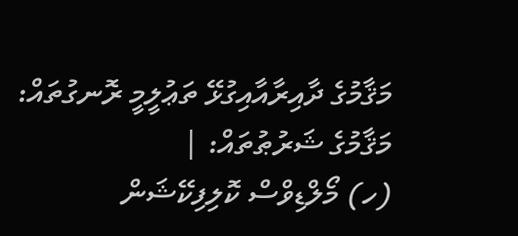މަޤާމުގެ ދާއިރާއާއިގުޅޭ ތަޢުލީމީ ރޮނގުތައް:
މަޤާމުގެ ޝަރުޠުތައް: |
(ހ) މޯލްޑިވްސް ކޮލިފިކޭޝަން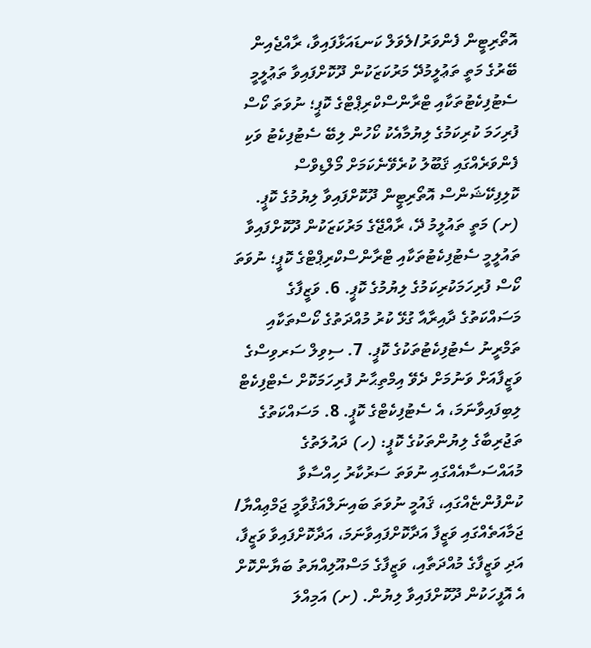އޮތޯރިޓީން ފެންވަރު/ލެވަލް ކަނޑައަޅާފައިވާ، ރާއްޖެއިން ބޭރުގެ މަތީ ތަޢުލީމުދޭ މަރުކަޒަކުން ދޫކޮށްފައިވާ ތަޢުލީމީ ސެޓުފިކެޓުތަކާއި ޓްރާންސްކްރިޕްޓްގެ ކޮޕީ؛ ނުވަތަ ކޯސް ފުރިހަމަ ކުރިކަމުގެ ލިޔުމާއެކު ކޯހުން ލިބޭ ސެޓުފިކެޓު ވަކި ފެންވަރެއްގައި ޤަބޫލު ކުރެވޭނެކަމަށް މޯލްޑިވްސް ކޮލިފިކޭޝަންސް އޮތޯރިޓީން ދޫކޮށްފައިވާ ލިޔުމުގެ ކޮޕީ. (ށ) މަތީ ތައުލީމު ދޭ، ރާއްޖޭގެ މަރުކަޒަކުން ދޫކޮށްފައިވާ ތައުލީމީ ސެޓުފިކެޓުތަކާއި ޓްރާންސްކްރިޕްޓްގެ ކޮޕީ؛ ނުވަތަ ކޯސް ފުރިހަމަކުރިކަމުގެ ލިޔުމުގެ ކޮޕީ. 6. ވަޒީފާގެ މަސައްކަތުގެ ދާއިރާއާ ގުޅޭ ކުރު މުއްދަތުގެ ކޯސްތަކާއި ތަމްރީނު ސެޓުފިކެޓުތަކުގެ ކޮޕީ. 7. ސިވިލް ސަރވިސްގެ ވަޒީފާއަށް ވަނުމަށް ދެވޭ އިމްތިޙާނު ފުރިހަމަކޮށް ސެޓްފިކެޓް ލިބިފައިވާނަމަ، އެ ސެޓުފިކެޓްގެ ކޮޕީ. 8. މަސައްކަތުގެ ތަޖުރިބާގެ ލިޔުންތަކުގެ ކޮޕީ: (ހ) ދައުލަތުގެ މުއައްސަސާއެއްގައި ނުވަތަ ސަރުކާރު ހިއްސާވާ ކުންފުންޏެއްގައި، ޤައުމީ ނުވަތަ ބައިނަލްއަޤުވާމީ ޖަމްޢިއްޔާ/ ޖަމާއަތެއްގައި ވަޒީފާ އަދާކޮށްފައިވާނަމަ، އަދާކޮށްފައިވާ ވަޒީފާ، އަދި ވަޒީފާގެ މުއްދަތާއި، ވަޒީފާގެ މަސްއޫލިއްޔަތު ބަޔާންކޮށް އެ އޮފީހަކުން ދޫކޮށްފައިވާ ލިޔުން. (ށ) އަމިއްލަ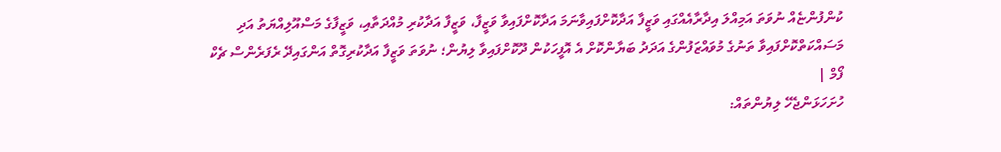ކުންފުންޏެއް ނުވަތަ އަމިއްލަ އިދާރާއެއްގައި ވަޒީފާ އަދާކޮށްފައިވާނަމަ އަދާކޮށްފައިވާ ވަޒީފާ، ވަޒީފާ އަދާކުރި މުއްދަތާއި، ވަޒީފާގެ މަސްއޫލިއްޔަތު އަދި މަސައްކަތްކޮށްފައިވާ ތަނުގެ މުވައްޒަފުންގެ އަދަދު ބަޔާންކޮށް އެ އޮފީހަކުން ދޫކޮށްފައިވާ ލިޔުން؛ ނުވަތަ ވަޒީފާ އަދާކުރިގޮތް އަންގައިދޭ ރެފަރެންސް ޗެކް ފޯމް |
ހުށަހަޅަންޖެހޭ ލިޔުންތައް: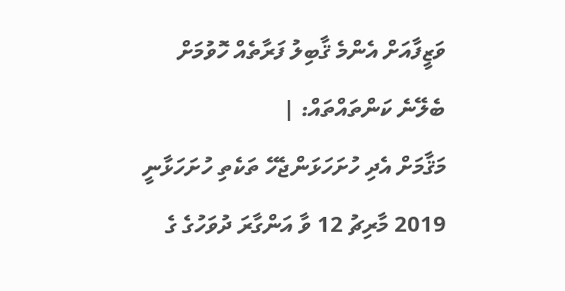ވަޒީފާއަށް އެންމެ ޤާބިލު ފަރާތެއް ހޮވުމަށް ބެލޭނެ ކަންތައްތައް: |
މަޤާމަށް އެދި ހުށަހަޅަންޖެހޭ ތަކެތި ހުށަހަޅާނީ 2019 މާރިޗު 12 ވާ އަންގާރަ ދުވަހުގެ ގެ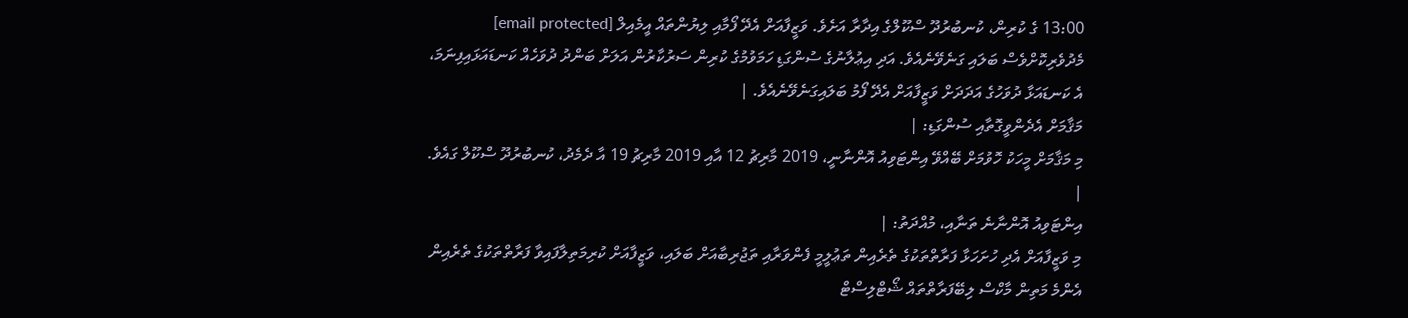13:00 ގެ ކުރިން، ކުނބުރުދޫ ސްކޫލްގެ އިދާރާ އަށެވެ. ވަޒީފާއަށް އެދޭ ފޯމާއި ލިޔުންތައް އީމެއިލް [email protected] މެދުވެރިކޮށްވެސް ބަލައި ގަނެވޭނެއެވެ. އަދި އިޢުލާނުގެ ސުންގަޑި ހަމަވުމުގެ ކުރިން ސަރުކާރުން އަލަށް ބަންދު ދުވަހެއް ކަނޑައަޅައިފިނަމަ، އެ ކަނޑައަޅާ ދުވަހުގެ އަދަދަށް ވަޒީފާއަށް އެދޭ ފޯމު ބަލައިގަނެވޭނެއެވެ. |
މަޤާމަށް އެދެންވީގޮތާއި ސުންގަޑި: |
މި މަޤާމަށް މީހަކު ހޮވުމަށް ބޭއްވޭ އިންޓަވިއު އޮންނާނީ، 2019 މާރިޗު 12 އާއި 2019 މާރިޗު 19 އާ ދެމެދު، ކުނބުރުދޫ ސްކޫލް ގައެވެ. |
އިންޓަވިއު އޮންނާނެ ތަނާއި، މުއްދަތު: |
މި ވަޒީފާއަށް އެދި ހުށަހަޅާ ފަރާތްތަކުގެ ތެރެއިން ތަޢުލީމީ ފެންވަރާއި ތަޖުރިބާއަށް ބަލައި، ވަޒީފާއަށް ކުރިމަތިލާފައިވާ ފަރާތްތަކުގެ ތެރެއިން އެންމެ މަތިން މާކްސް ލިބޭފަރާތްތައް ޝޯޓްލިސްޓް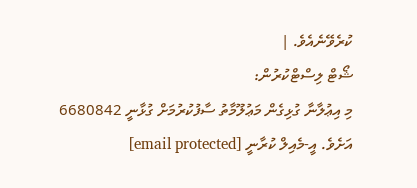ކުރެވޭނެއެވެ. |
ޝޯޓް ލިސްޓްކުރުން:
މި އިޢުލާނާ ގުޅިގެން މަޢުލޫމާތު ސާފުކުރުމަށް ގުޅާނީ 6680842 އަށެވެ. އީ-މެއިލް ކުރާނީ [email protected]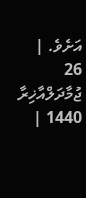އަށެވެ. |
26 ޖުމާދަލްއާޚިރާ 1440 |